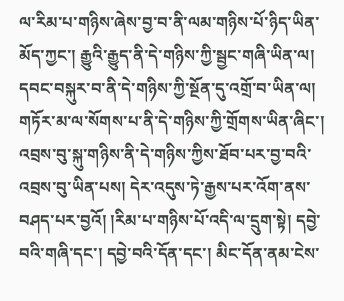ལ་རིམ་པ་གཉིས་ཞེས་བྱ་བ་ནི་ལམ་གཉིས་པོ་ཉིད་ཡིན་མོད་ཀྱང་། རྒྱུའི་རྒྱུད་ནི་དེ་གཉིས་ཀྱི་སྦྱང་གཞི་ཡིན་ལ། དབང་བསྐུར་བ་ནི་དེ་གཉིས་ཀྱི་སྔོན་དུ་འགྲོ་བ་ཡིན་ལ། གཏོར་མ་ལ་སོགས་པ་ནི་དེ་གཉིས་ཀྱི་གྲོགས་ཡིན་ཞིང་། འབྲས་བུ་སྐུ་གཉིས་ནི་དེ་གཉིས་ཀྱིས་ཐོབ་པར་བྱ་བའི་འབྲས་བུ་ཡིན་པས། དེར་འདུས་ཏེ་རྒྱས་པར་འོག་ནས་བཤད་པར་བྱའོ། །རིམ་པ་གཉིས་པོ་འདི་ལ་དྲུག་སྟེ། དབྱེ་བའི་གཞི་དང་། དབྱེ་བའི་དོན་དང་། མིང་དོན་ནམ་ངེས་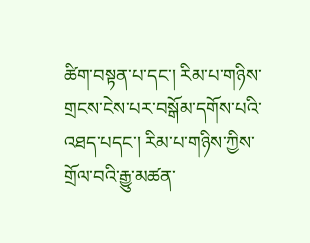ཚིག་བསྟན་པ་དང་། རིམ་པ་གཉིས་གྲངས་ངེས་པར་བསྒོམ་དགོས་པའི་འཐད་པདང་། རིམ་པ་གཉིས་ཀྱིས་གྲོལ་བའི་རྒྱུ་མཚན་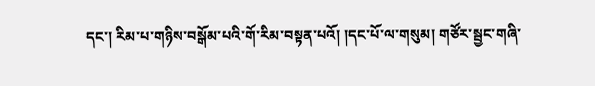དང་། རིམ་པ་གཉིས་བསྒོམ་པའི་གོ་རིམ་བསྟན་པའོ། །དང་པོ་ལ་གསུམ། གཙོར་སྦྱང་གཞི་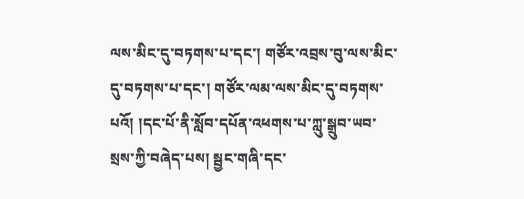ལས་མིང་དུ་བཏགས་པ་དང་། གཙོར་འབྲས་བུ་ལས་མིང་དུ་བཏགས་པ་དང་། གཙོར་ལམ་ལས་མིང་དུ་བཏགས་པའོ། །དང་པོ་ནི་སློབ་དཔོན་འཕགས་པ་ཀླུ་སྒྲུབ་ཡབ་སྲས་ཀྱི་བཞེད་པས། སྦྱང་གཞི་དང་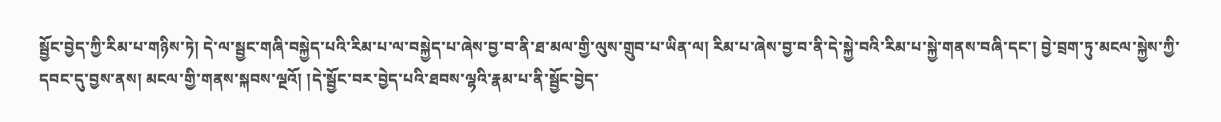སྦྱོང་བྱེད་ཀྱི་རིམ་པ་གཉིས་ཏེ། དེ་ལ་སྦྱང་གཞི་བསྐྱེད་པའི་རིམ་པ་ལ་བསྐྱེད་པ་ཞེས་བྱ་བ་ནི་ཐ་མལ་གྱི་ལུས་གྲུབ་པ་ཡིན་ལ། རིམ་པ་ཞེས་བྱ་བ་ནི་དེ་སྐྱེ་བའི་རིམ་པ་སྐྱེ་གནས་བཞི་དང་། བྱེ་བྲག་ཏུ་མངལ་སྐྱེས་ཀྱི་དབང་དུ་བྱས་ནས། མངལ་གྱི་གནས་སྐབས་ལྔའོ། །དེ་སྦྱོང་བར་བྱེད་པའི་ཐབས་ལྷའི་རྣམ་པ་ནི་སྦྱོང་བྱེད་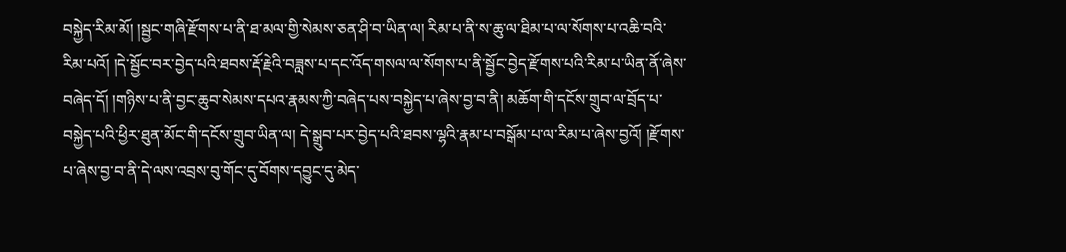བསྐྱེད་རིམ་མོ། །སྦྱང་གཞི་རྫོགས་པ་ནི་ཐ་མལ་གྱི་སེམས་ཅན་ཤི་བ་ཡིན་ལ། རིམ་པ་ནི་ས་ཆུ་ལ་ཐིམ་པ་ལ་སོགས་པ་འཆི་བའི་རིམ་པའོ། །དེ་སྦྱོང་བར་བྱེད་པའི་ཐབས་རྡོ་རྗེའི་བཟླས་པ་དང་འོད་གསལ་ལ་སོགས་པ་ནི་སྦྱོང་བྱེད་རྫོགས་པའི་རིམ་པ་ཡིན་ནོ་ཞེས་བཞེད་དོ། །གཉིས་པ་ནི་བྱང་ཆུབ་སེམས་དཔའ་རྣམས་ཀྱི་བཞེད་པས་བསྐྱེད་པ་ཞེས་བྱ་བ་ནི། མཆོག་གི་དངོས་གྲུབ་ལ་བྲོད་པ་བསྐྱེད་པའི་ཕྱིར་ཐུན་མོང་གི་དངོས་གྲུབ་ཡིན་ལ། དེ་སྒྲུབ་པར་བྱེད་པའི་ཐབས་ལྷའི་རྣམ་པ་བསྒོམ་པ་ལ་རིམ་པ་ཞེས་བྱའོ། །རྫོགས་པ་ཞེས་བྱ་བ་ནི་དེ་ལས་འབྲས་བུ་གོང་དུ་བོགས་དབྱུང་དུ་མེད་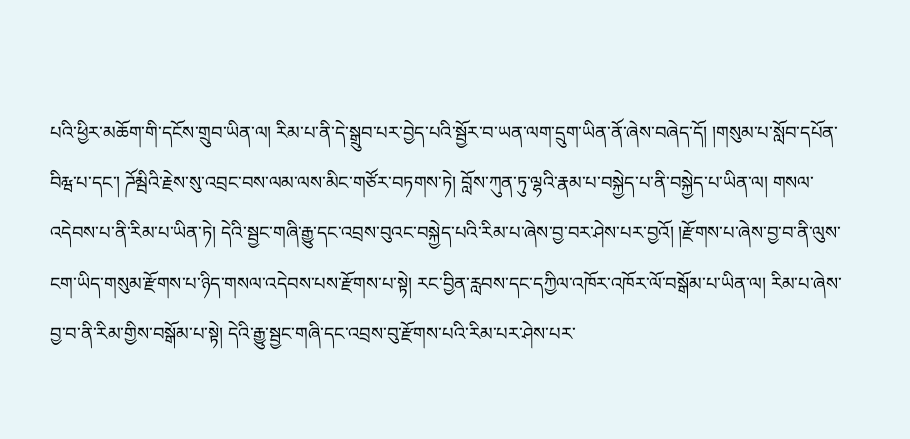པའི་ཕྱིར་མཆོག་གི་དངོས་གྲུབ་ཡིན་ལ། རིམ་པ་ནི་དེ་སྒྲུབ་པར་བྱེད་པའི་སྦྱོར་བ་ཡན་ལག་དྲུག་ཡིན་ནོ་ཞེས་བཞེད་དོ། །གསུམ་པ་སློབ་དཔོན་བིརྺ་པ་དང་། ཌོམྦིའི་རྗེས་སུ་འབྲང་བས་ལམ་ལས་མིང་གཙོར་བཏགས་ཏེ། བློས་ཀུན་ཏུ་ལྷའི་རྣམ་པ་བསྐྱེད་པ་ནི་བསྐྱེད་པ་ཡིན་ལ། གསལ་འདེབས་པ་ནི་རིམ་པ་ཡིན་ཏེ། དེའི་སྦྱང་གཞི་རྒྱུ་དང་འབྲས་བུའང་བསྐྱེད་པའི་རིམ་པ་ཞེས་བྱ་བར་ཤེས་པར་བྱའོ། །རྫོགས་པ་ཞེས་བྱ་བ་ནི་ལུས་ངག་ཡིད་གསུམ་རྫོགས་པ་ཉིད་གསལ་འདེབས་པས་རྫོགས་པ་སྟེ། རང་བྱིན་རླབས་དང་དཀྱིལ་འཁོར་འཁོར་ལོ་བསྒོམ་པ་ཡིན་ལ། རིམ་པ་ཞེས་བྱ་བ་ནི་རིམ་གྱིས་བསྒོམ་པ་སྟེ། དེའི་རྒྱུ་སྦྱང་གཞི་དང་འབྲས་བུ་རྫོགས་པའི་རིམ་པར་ཤེས་པར་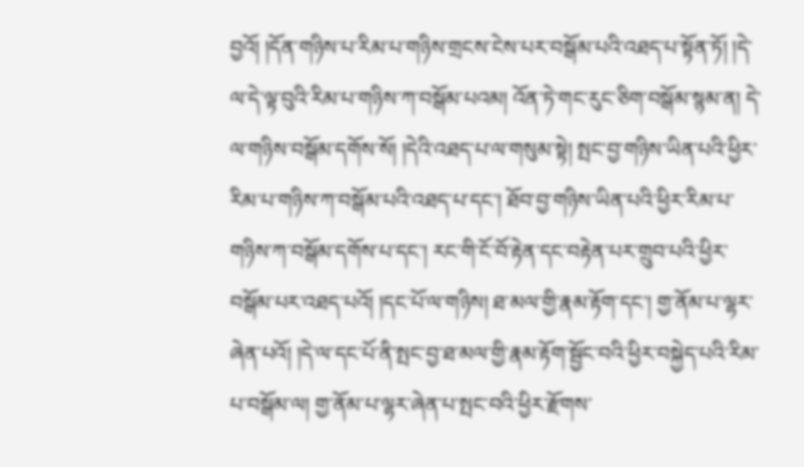བྱའོ། །དོན་གཉིས་པ་རིམ་པ་གཉིས་གྲངས་ངེས་པར་བསྒོམ་པའི་འཐད་པ་སྟོན་ཏོ། །དེ་ལ་དེ་ལྟ་བུའི་རིམ་པ་གཉིས་ཀ་བསྒོམ་པའམ། འོན་ཏེ་གང་རུང་ཅིག་བསྒོམ་སྙམ་ན། དེ་ལ་གཉིས་བསྒོམ་དགོས་སོ། །དེའི་འཐད་པ་ལ་གསུམ་སྟེ། སྤང་བྱ་གཉིས་ཡིན་པའི་ཕྱིར་རིམ་པ་གཉིས་ཀ་བསྒོམ་པའི་འཐད་པ་དང་། ཐོབ་བྱ་གཉིས་ཡིན་པའི་ཕྱིར་རིམ་པ་གཉིས་ཀ་བསྒོམ་དགོས་པ་དང་། རང་གི་ངོ་བོ་རྟེན་དང་བརྟེན་པར་གྲུབ་པའི་ཕྱིར་བསྒོམ་པར་འཐད་པའོ། །དང་པོ་ལ་གཉིས། ཐ་མལ་གྱི་རྣམ་རྟོག་དང་། གྱ་ནོམ་པ་ལྷར་ཞེན་པའོ། །དེ་ལ་དང་པོ་ནི་སྤང་བྱ་ཐ་མལ་གྱི་རྣམ་རྟོག་སྦྱོང་བའི་ཕྱིར་བསྐྱེད་པའི་རིམ་པ་བསྒོམ་ལ། གྱ་ནོམ་པ་ལྷར་ཞེན་པ་སྤང་བའི་ཕྱིར་རྫོགས་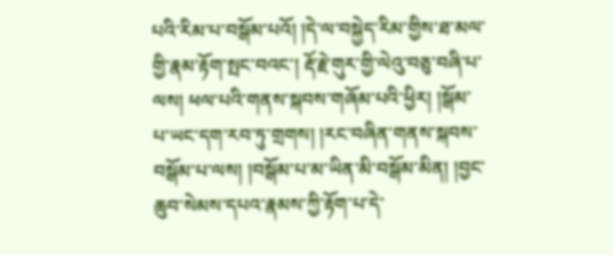པའི་རིམ་པ་བསྒོམ་པའོ། །དེ་ལ་བསྐྱེད་རིམ་གྱིས་ཐ་མལ་གྱི་རྣམ་རྟོག་སྤང་བའང་། རྡོ་རྗེ་གུར་གྱི་ལེའུ་བཅུ་བཞི་པ་ལས། ཕལ་པའི་གནས་སྐབས་གཞོམ་པའི་ཕྱིར། །སྒོམ་པ་ཡང་དག་རབ་ཏུ་གྲགས། །རང་བཞིན་གནས་སྐབས་བསྒོམ་པ་ལས། །བསྒོམ་པ་མ་ཡིན་མི་བསྒོམ་མིན། །བྱང་ཆུབ་སེམས་དཔའ་རྣམས་ཀྱི་རྟོག་པ་དེ་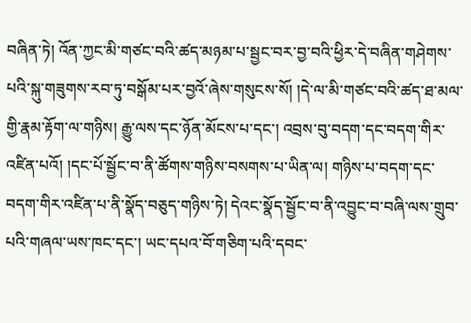བཞིན་ཏེ། འོན་ཀྱང་མི་གཙང་བའི་ཚད་མཉམ་པ་སྦྱང་བར་བྱ་བའི་ཕྱིར་དེ་བཞིན་གཤེགས་པའི་སྐུ་གཟུགས་རབ་ཏུ་བསྒོམ་པར་བྱའོ་ཞེས་གསུངས་སོ། །དེ་ལ་མི་གཙང་བའི་ཚད་ཐ་མལ་གྱི་རྣམ་རྟོག་ལ་གཉིས། རྒྱུ་ལས་དང་ཉོན་མོངས་པ་དང་། འབྲས་བུ་བདག་དང་བདག་གིར་འཛིན་པའོ། །དང་པོ་སྦྱོང་བ་ནི་ཚོགས་གཉིས་བསགས་པ་ཡིན་ལ། གཉིས་པ་བདག་དང་བདག་གིར་འཛིན་པ་ནི་སྣོད་བཅུད་གཉིས་ཏེ། དེའང་སྣོད་སྦྱོང་བ་ནི་འབྱུང་བ་བཞི་ལས་གྲུབ་པའི་གཞལ་ཡས་ཁང་དང་། ཡང་དཔའ་བོ་གཅིག་པའི་དབང་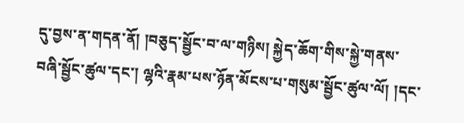དུ་བྱས་ན་གདན་ནོ། །བཅུད་སྦྱོང་བ་ལ་གཉིས། སྐྱེད་ཆོག་གིས་སྐྱེ་གནས་བཞི་སྦྱོང་ཚུལ་དང་། ལྷའི་རྣམ་པས་ཉོན་མོངས་པ་གསུམ་སྦྱོང་ཚུལ་ལོ། །དང་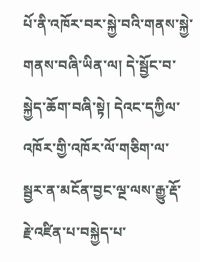པོ་ནི་འཁོར་བར་སྐྱེ་བའི་གནས་སྐྱེ་གནས་བཞི་ཡིན་ལ། དེ་སྦྱོང་བ་སྐྱེད་ཆོག་བཞི་སྟེ། དེའང་དཀྱིལ་འཁོར་གྱི་འཁོར་ལོ་གཅིག་ལ་སྦྱར་ན་མངོན་བྱང་ལྔ་ལས་རྒྱུ་རྡོ་རྗེ་འཛིན་པ་བསྐྱེད་པ་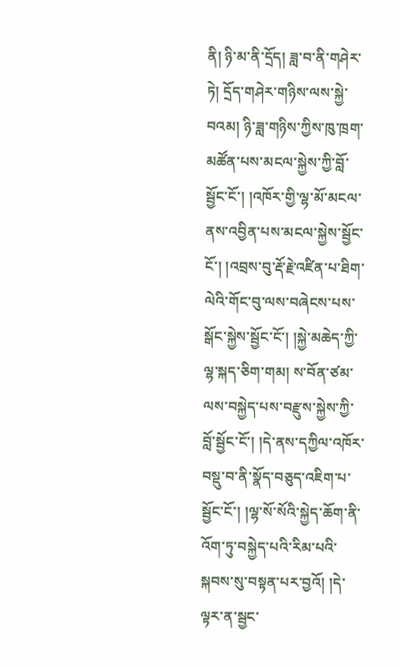ནི། ཉི་མ་ནི་དྲོད། ཟླ་བ་ནི་གཤེར་ཏེ། དྲོད་གཤེར་གཉིས་ལས་སྐྱེ་བའམ། ཉི་ཟླ་གཉིས་ཀྱིས་ཁུ་ཁྲག་མཚོན་པས་མངལ་སྐྱེས་ཀྱི་བློ་སྦྱོང་ངོ་། །འཁོར་གྱི་ལྷ་མོ་མངལ་ནས་འབྱིན་པས་མངལ་སྐྱེས་སྦྱོང་ངོ་། །འབྲས་བུ་རྡོ་རྗེ་འཛིན་པ་ཐིག་ལེའི་གོང་བུ་ལས་བཞེངས་པས་སྒོང་སྐྱེས་སྦྱོང་ངོ་། །སྐྱེ་མཆེད་ཀྱི་ལྷ་སྐད་ཅིག་གམ། ས་བོན་ཙམ་ལས་བསྐྱེད་པས་བརྫུས་སྐྱེས་ཀྱི་བློ་སྦྱོང་ངོ་། །དེ་ནས་དཀྱིལ་འཁོར་བསྡུ་བ་ནི་སྣོད་བཅུད་འཇིག་པ་སྦྱོང་ངོ་། །ལྷ་སོ་སོའི་སྐྱེད་ཆོག་ནི་འོག་ཏུ་བསྐྱེད་པའི་རིམ་པའི་སྐབས་སུ་བསྟན་པར་བྱའོ། །དེ་ལྟར་ན་སྦྱང་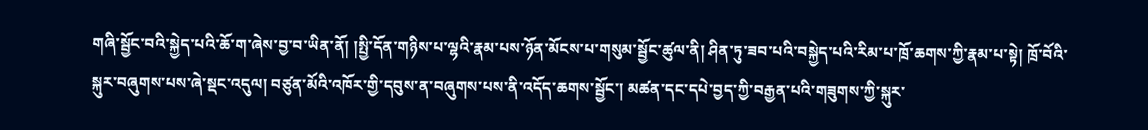གཞི་སྦྱོང་བའི་སྐྱེད་པའི་ཆོ་ག་ཞེས་བྱ་བ་ཡིན་ནོ། །སྤྱི་དོན་གཉིས་པ་ལྷའི་རྣམ་པས་ཉོན་མོངས་པ་གསུམ་སྦྱོང་ཚུལ་ནི། ཤིན་ཏུ་ཟབ་པའི་བསྐྱེད་པའི་རིམ་པ་ཁྲོ་ཆགས་ཀྱི་རྣམ་པ་སྟེ། ཁྲོ་བོའི་སྐུར་བཞུགས་པས་ཞེ་སྡང་འདུལ། བཙུན་མོའི་འཁོར་གྱི་དབུས་ན་བཞུགས་པས་ནི་འདོད་ཆགས་སྦྱོང་། མཚན་དང་དཔེ་བྱད་ཀྱི་བརྒྱན་པའི་གཟུགས་ཀྱི་སྐུར་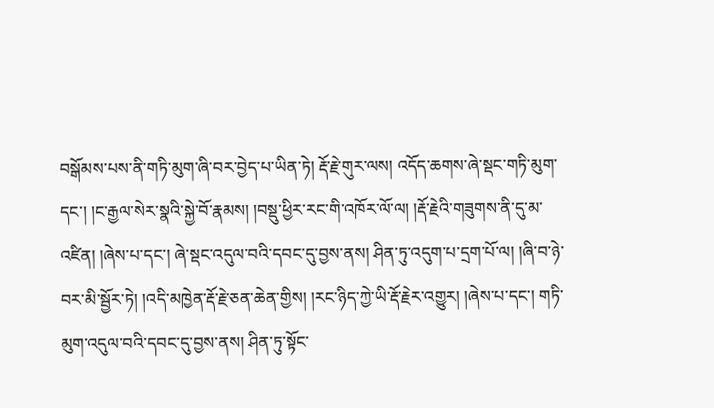བསྒོམས་པས་ནི་གཏི་མུག་ཞི་བར་བྱེད་པ་ཡིན་ཏེ། རྡོ་རྗེ་གུར་ལས། འདོད་ཆགས་ཞེ་སྡང་གཏི་མུག་དང་། །ང་རྒྱལ་སེར་སྣའི་སྐྱེ་བོ་རྣམས། །བསྡུ་ཕྱིར་རང་གི་འཁོར་ལོ་ལ། །རྡོ་རྗེའི་གཟུགས་ནི་དུ་མ་འཛིན། །ཞེས་པ་དང་། ཞེ་སྡང་འདུལ་བའི་དབང་དུ་བྱས་ནས། ཤིན་ཏུ་འདུག་པ་དྲག་པོ་ལ། །ཞི་བ་ཉེ་བར་མི་སྦྱོར་ཏེ། །འདི་མཁྱེན་རྡོ་རྗེ་ཅན་ཆེན་གྱིས། །རང་ཉིད་ཀྱེ་ཡི་རྡོ་རྗེར་འགྱུར། །ཞེས་པ་དང་། གཏི་མུག་འདུལ་བའི་དབང་དུ་བྱས་ནས། ཤིན་ཏུ་སྟོང་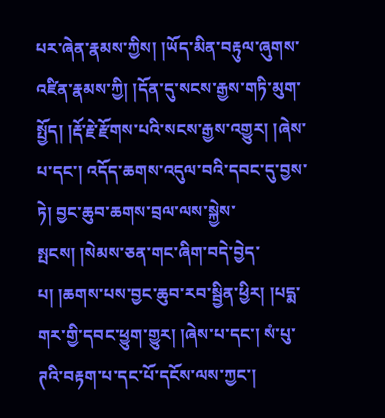པར་ཞེན་རྣམས་ཀྱིས། །ཡོད་མིན་བརྟུལ་ཞུགས་འཛིན་རྣམས་ཀྱི། །དོན་དུ་སངས་རྒྱས་གཏི་མུག་སྤྱོད། །རྡོ་རྗེ་རྫོགས་པའི་སངས་རྒྱས་འགྱུར། །ཞེས་པ་དང་། འདོད་ཆགས་འདུལ་བའི་དབང་དུ་བྱས་ཏེ། བྱང་ཆུབ་ཆགས་བྲལ་ལས་སྐྱེས་སྤངས། །སེམས་ཅན་གང་ཞིག་བདེ་བྱེད་པ། །ཆགས་པས་བྱང་ཆུབ་རབ་སྦྱིན་ཕྱིར། །པདྨ་གར་གྱི་དབང་ཕྱུག་གྱུར། །ཞེས་པ་དང་། སཾ་པུ་ཊའི་བརྟག་པ་དང་པོ་དངོས་ལས་ཀྱང་།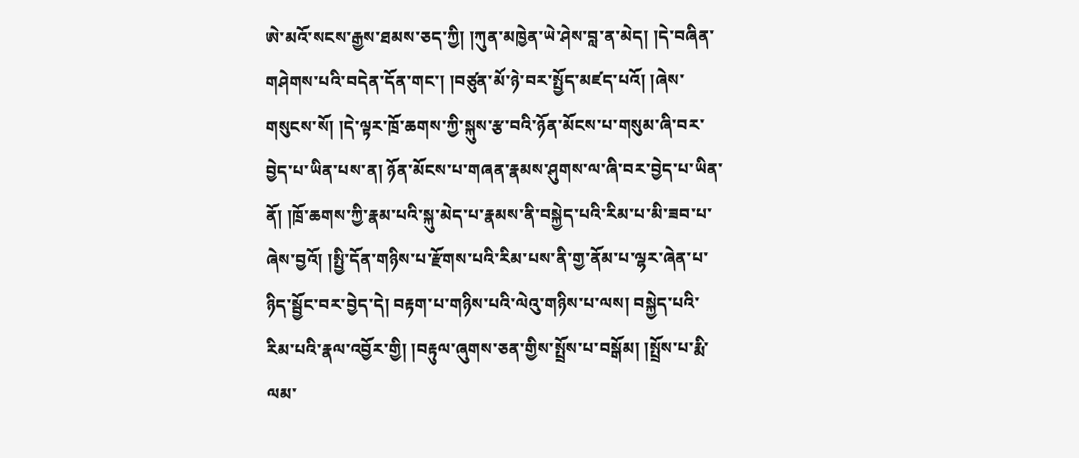ཨེ་མའོ་སངས་རྒྱས་ཐམས་ཅད་ཀྱི། །ཀུན་མཁྱེན་ཡེ་ཤེས་བླ་ན་མེད། །དེ་བཞིན་གཤེགས་པའི་བདེན་དོན་གང་། །བཙུན་མོ་ཉེ་བར་སྤྱོད་མཛད་པའོ། །ཞེས་གསུངས་སོ། །དེ་ལྟར་ཁྲོ་ཆགས་ཀྱི་སྐུས་རྩ་བའི་ཉོན་མོངས་པ་གསུམ་ཞི་བར་བྱེད་པ་ཡིན་པས་ན། ཉོན་མོངས་པ་གཞན་རྣམས་ཤུགས་ལ་ཞི་བར་བྱེད་པ་ཡིན་ནོ། །ཁྲོ་ཆགས་ཀྱི་རྣམ་པའི་སྐུ་མེད་པ་རྣམས་ནི་བསྐྱེད་པའི་རིམ་པ་མི་ཟབ་པ་ཞེས་བྱའོ། །སྤྱི་དོན་གཉིས་པ་རྫོགས་པའི་རིམ་པས་ནི་གྱ་ནོམ་པ་ལྷར་ཞེན་པ་ཉིད་སྦྱོང་བར་བྱེད་དེ། བརྟག་པ་གཉིས་པའི་ལེའུ་གཉིས་པ་ལས། བསྐྱེད་པའི་རིམ་པའི་རྣལ་འབྱོར་གྱི། །བརྟུལ་ཞུགས་ཅན་གྱིས་སྤྲོས་པ་བསྒོམ། །སྤྲོས་པ་རྨི་ལམ་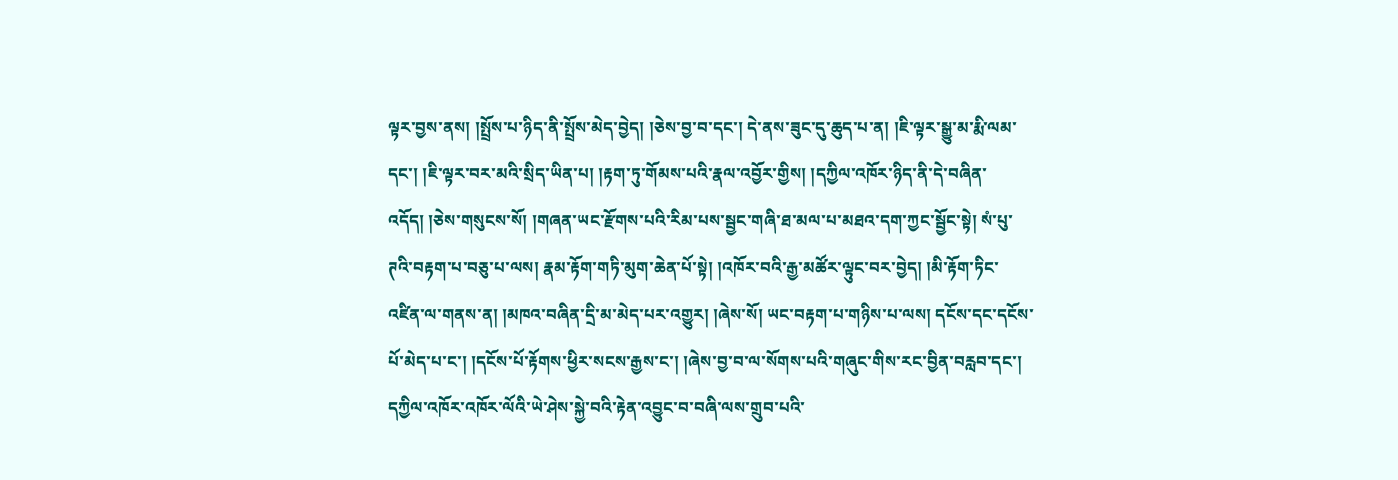ལྟར་བྱས་ནས། །སྤྲོས་པ་ཉིད་ནི་སྤྲོས་མེད་བྱེད། །ཅེས་བྱ་བ་དང་། དེ་ནས་ཟུང་དུ་ཆུད་པ་ན། །ཇི་ལྟར་སྒྱུ་མ་རྨི་ལམ་དང་། །ཇི་ལྟར་བར་མའི་སྲིད་ཡིན་པ། །རྟག་ཏུ་གོམས་པའི་རྣལ་འབྱོར་གྱིས། །དཀྱིལ་འཁོར་ཉིད་ནི་དེ་བཞིན་འདོད། །ཅེས་གསུངས་སོ། །གཞན་ཡང་རྫོགས་པའི་རིམ་པས་སྦྱང་གཞི་ཐ་མལ་པ་མཐའ་དག་ཀྱང་སྦྱོང་སྟེ། སཾ་པུ་ཊའི་བརྟག་པ་བཅུ་པ་ལས། རྣམ་རྟོག་གཏི་མུག་ཆེན་པོ་སྟེ། །འཁོར་བའི་རྒྱ་མཚོར་ལྟུང་བར་བྱེད། །མི་རྟོག་ཏིང་འཛིན་ལ་གནས་ན། །མཁའ་བཞིན་དྲི་མ་མེད་པར་འགྱུར། །ཞེས་སོ། ཡང་བརྟག་པ་གཉིས་པ་ལས། དངོས་དང་དངོས་པོ་མེད་པ་ང་། །དངོས་པོ་རྟོགས་ཕྱིར་སངས་རྒྱས་ང་། །ཞེས་བྱ་བ་ལ་སོགས་པའི་གཞུང་གིས་རང་བྱིན་བརླབ་དང་། དཀྱིལ་འཁོར་འཁོར་ལོའི་ཡེ་ཤེས་སྐྱེ་བའི་རྟེན་འབྱུང་བ་བཞི་ལས་གྲུབ་པའི་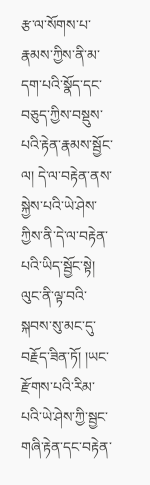རྩ་ལ་སོགས་པ་རྣམས་ཀྱིས་ནི་མ་དག་པའི་སྣོད་དང་བཅུད་ཀྱིས་བསྡུས་པའི་རྟེན་རྣམས་སྦྱོང་ལ། དེ་ལ་བརྟེན་ནས་སྐྱེས་པའི་ཡེ་ཤེས་ཀྱིས་ནི་དེ་ལ་བརྟེན་པའི་ཡིད་སྦྱོང་སྟེ། ལུང་ནི་ལྟ་བའི་སྐབས་སུ་མང་དུ་བརྗོད་ཟིན་ཏོ། །ཡང་རྫོགས་པའི་རིམ་པའི་ཡེ་ཤེས་ཀྱི་སྦྱང་གཞི་རྟེན་དང་བརྟེན་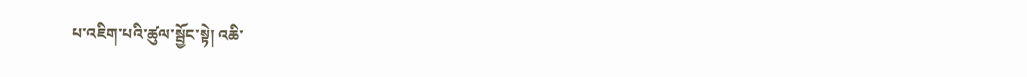པ་འཇིག་པའི་ཚུལ་སྦྱོང་སྟེ། འཆི་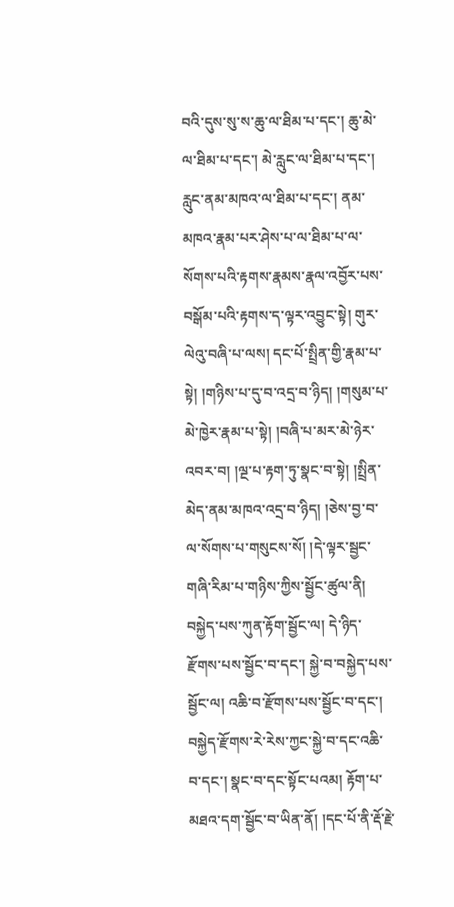བའི་དུས་སུ་ས་ཆུ་ལ་ཐིམ་པ་དང་། ཆུ་མེ་ལ་ཐིམ་པ་དང་། མེ་རླུང་ལ་ཐིམ་པ་དང་། རླུང་ནམ་མཁའ་ལ་ཐིམ་པ་དང་། ནམ་མཁའ་རྣམ་པར་ཤེས་པ་ལ་ཐིམ་པ་ལ་སོགས་པའི་རྟགས་རྣམས་རྣལ་འབྱོར་པས་བསྒོམ་པའི་རྟགས་ད་ལྟར་འབྱུང་སྟེ། གུར་ལེའུ་བཞི་པ་ལས། དང་པོ་སྤྲིན་གྱི་རྣམ་པ་སྟེ། །གཉིས་པ་དུ་བ་འདྲ་བ་ཉིད། །གསུམ་པ་མེ་ཁྱེར་རྣམ་པ་སྟེ། །བཞི་པ་མར་མེ་ཉེར་འབར་བ། །ལྔ་པ་རྟག་ཏུ་སྣང་བ་སྟེ། །སྤྲིན་མེད་ནམ་མཁའ་འདྲ་བ་ཉིད། །ཅེས་བྱ་བ་ལ་སོགས་པ་གསུངས་སོ། །དེ་ལྟར་སྦྱང་གཞི་རིམ་པ་གཉིས་ཀྱིས་སྦྱོང་ཚུལ་ནི། བསྐྱེད་པས་ཀུན་རྟོག་སྦྱོང་ལ། དེ་ཉིད་རྫོགས་པས་སྦྱོང་བ་དང་། སྐྱེ་བ་བསྐྱེད་པས་སྦྱོང་ལ། འཆི་བ་རྫོགས་པས་སྦྱོང་བ་དང་། བསྐྱེད་རྫོགས་རེ་རེས་ཀྱང་སྐྱེ་བ་དང་འཆི་བ་དང་། སྣང་བ་དང་སྟོང་པའམ། རྟོག་པ་མཐའ་དག་སྦྱོང་བ་ཡིན་ནོ། །དང་པོ་ནི་རྡོ་རྗེ་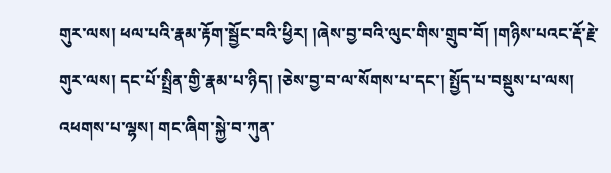གུར་ལས། ཕལ་པའི་རྣམ་རྟོག་སྦྱོང་བའི་ཕྱིར། །ཞེས་བྱ་བའི་ལུང་གིས་གྲུབ་བོ། །གཉིས་པའང་རྡོ་རྗེ་གུར་ལས། དང་པོ་སྤྲིན་གྱི་རྣམ་པ་ཉིད། །ཅེས་བྱ་བ་ལ་སོགས་པ་དང་། སྤྱོད་པ་བསྡུས་པ་ལས། འཕགས་པ་ལྷས། གང་ཞིག་སྐྱེ་བ་ཀུན་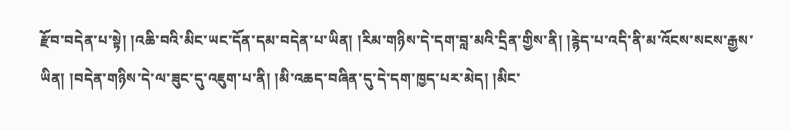རྫོབ་བདེན་པ་སྟེ། །འཆི་བའི་མིང་ཡང་དོན་དམ་བདེན་པ་ཡིན། །རིམ་གཉིས་དེ་དག་བླ་མའི་དྲིན་གྱིས་ནི། །རྙེད་པ་འདི་ནི་མ་འོངས་སངས་རྒྱས་ཡིན། །བདེན་གཉིས་དེ་ལ་ཟུང་དུ་འཇུག་པ་ནི། །མི་འཆད་བཞིན་དུ་དེ་དག་ཁྱད་པར་མེད། །མིང་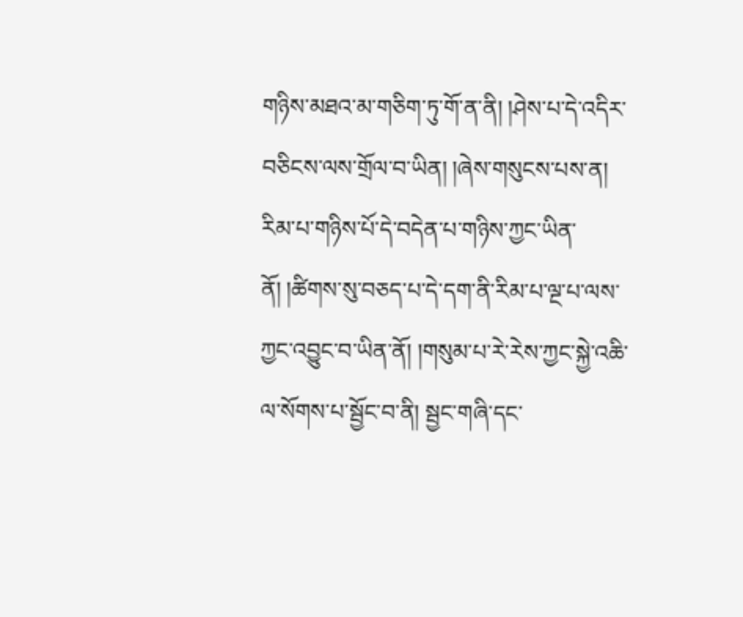གཉིས་མཐའ་མ་གཅིག་ཏུ་གོ་ན་ནི། །ཤེས་པ་དེ་འདིར་བཅིངས་ལས་གྲོལ་བ་ཡིན། །ཞེས་གསུངས་པས་ན། རིམ་པ་གཉིས་པོ་དེ་བདེན་པ་གཉིས་ཀྱང་ཡིན་ནོ། །ཚིགས་སུ་བཅད་པ་དེ་དག་ནི་རིམ་པ་ལྔ་པ་ལས་ཀྱང་འབྱུང་བ་ཡིན་ནོ། །གསུམ་པ་རེ་རེས་ཀྱང་སྐྱེ་འཆི་ལ་སོགས་པ་སྦྱོང་བ་ནི། སྦྱང་གཞི་དང་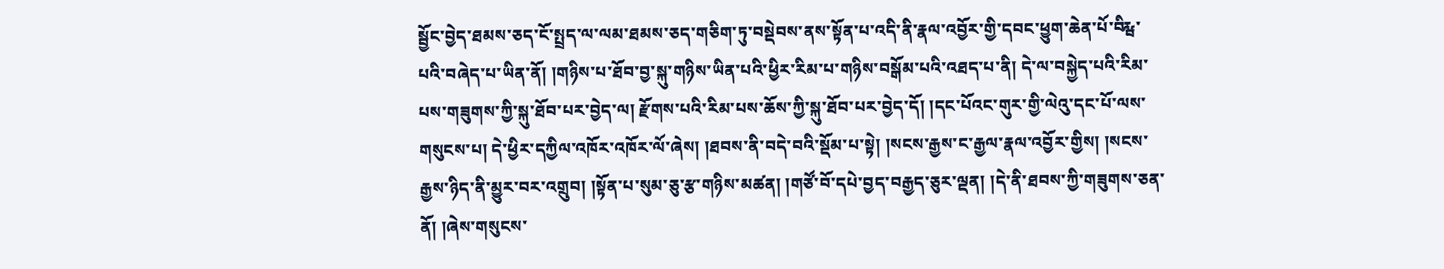སྦྱོང་བྱེད་ཐམས་ཅད་ངོ་སྤྲད་ལ་ལམ་ཐམས་ཅད་གཅིག་ཏུ་བསྡེབས་ནས་སྟོན་པ་འདི་ནི་རྣལ་འབྱོར་གྱི་དབང་ཕྱུག་ཆེན་པོ་བིརྺ་པའི་བཞེད་པ་ཡིན་ནོ། །གཉིས་པ་ཐོབ་བྱ་སྐུ་གཉིས་ཡིན་པའི་ཕྱིར་རིམ་པ་གཉིས་བསྒོམ་པའི་འཐད་པ་ནི། དེ་ལ་བསྐྱེད་པའི་རིམ་པས་གཟུགས་ཀྱི་སྐུ་ཐོབ་པར་བྱེད་ལ། རྫོགས་པའི་རིམ་པས་ཆོས་ཀྱི་སྐུ་ཐོབ་པར་བྱེད་དོ། །དང་པོའང་གུར་གྱི་ལེའུ་དང་པོ་ལས་གསུངས་པ། དེ་ཕྱིར་དཀྱིལ་འཁོར་འཁོར་ལོ་ཞེས། །ཐབས་ནི་བདེ་བའི་སྡོམ་པ་སྟེ། །སངས་རྒྱས་ང་རྒྱལ་རྣལ་འབྱོར་གྱིས། །སངས་རྒྱས་ཉིད་ནི་མྱུར་བར་འགྲུབ། །སྟོན་པ་སུམ་ཅུ་རྩ་གཉིས་མཚན། །གཙོ་བོ་དཔེ་བྱད་བརྒྱད་ཅུར་ལྡན། །དེ་ནི་ཐབས་ཀྱི་གཟུགས་ཅན་ནོ། །ཞེས་གསུངས་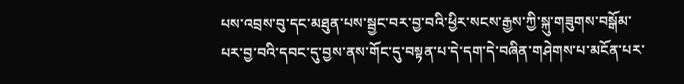པས་འབྲས་བུ་དང་མཐུན་པས་སྦྱང་བར་བྱ་བའི་ཕྱིར་སངས་རྒྱས་ཀྱི་སྐུ་གཟུགས་བསྒོམ་པར་བྱ་བའི་དབང་དུ་བྱས་ནས་གོང་དུ་བསྟན་པ་དེ་དག་དེ་བཞིན་གཤེགས་པ་མངོན་པར་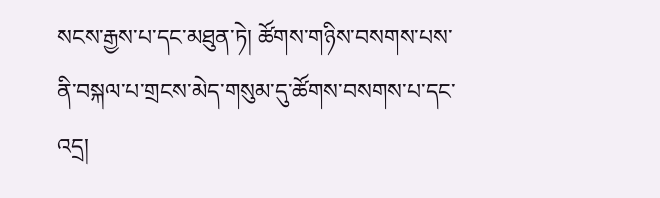སངས་རྒྱས་པ་དང་མཐུན་ཏེ། ཚོགས་གཉིས་བསགས་པས་ནི་བསྐལ་པ་གྲངས་མེད་གསུམ་དུ་ཚོགས་བསགས་པ་དང་འདྲ།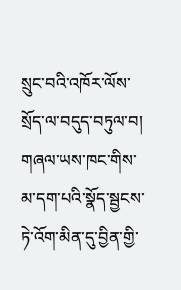སྲུང་བའི་འཁོར་ལོས་སྲོད་ལ་བདུད་བཏུལ་བ། གཞལ་ཡས་ཁང་གིས་མ་དག་པའི་སྣོད་སྦྱངས་ཏེ་འོག་མིན་དུ་བྱིན་གྱི་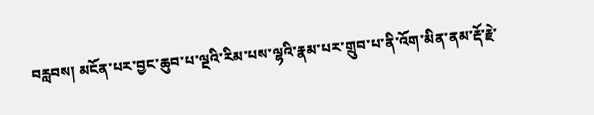བརླབས། མངོན་པར་བྱང་ཆུབ་པ་ལྔའི་རིམ་པས་ལྷའི་རྣམ་པར་གྲུབ་པ་ནི་འོག་མིན་ནམ་རྡོ་རྗེ་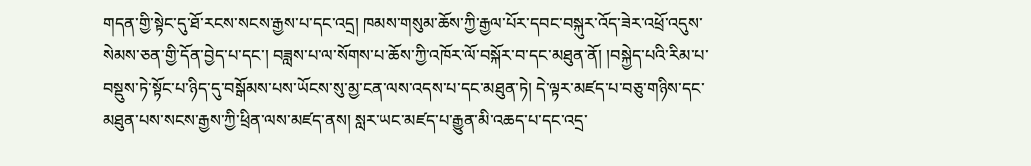གདན་གྱི་སྟེང་དུ་ཐོ་རངས་སངས་རྒྱས་པ་དང་འདྲ། ཁམས་གསུམ་ཆོས་ཀྱི་རྒྱལ་པོར་དབང་བསྐུར་འོད་ཟེར་འཕྲོ་འདུས་སེམས་ཅན་གྱི་དོན་བྱེད་པ་དང་། བཟླས་པ་ལ་སོགས་པ་ཆོས་ཀྱི་འཁོར་ལོ་བསྐོར་བ་དང་མཐུན་ནོ། །བསྐྱེད་པའི་རིམ་པ་བསྡུས་ཏེ་སྟོང་པ་ཉིད་དུ་བསྒོམས་པས་ཡོངས་སུ་མྱ་ངན་ལས་འདས་པ་དང་མཐུན་ཏེ། དེ་ལྟར་མཛད་པ་བཅུ་གཉིས་དང་མཐུན་པས་སངས་རྒྱས་ཀྱི་ཕྲིན་ལས་མཛད་ནས། སླར་ཡང་མཛད་པ་རྒྱུན་མི་འཆད་པ་དང་འདྲ་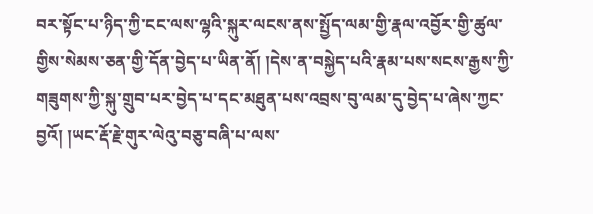བར་སྟོང་པ་ཉིད་ཀྱི་ངང་ལས་ལྷའི་སྐུར་ལངས་ནས་སྤྱོད་ལམ་གྱི་རྣལ་འབྱོར་གྱི་ཚུལ་གྱིས་སེམས་ཅན་གྱི་དོན་བྱེད་པ་ཡིན་ནོ། །དེས་ན་བསྐྱེད་པའི་རྣམ་པས་སངས་རྒྱས་ཀྱི་གཟུགས་ཀྱི་སྐུ་གྲུབ་པར་བྱེད་པ་དང་མཐུན་པས་འབྲས་བུ་ལམ་དུ་བྱེད་པ་ཞེས་ཀྱང་བྱའོ། །ཡང་རྡོ་རྗེ་གུར་ལེའུ་བཅུ་བཞི་པ་ལས་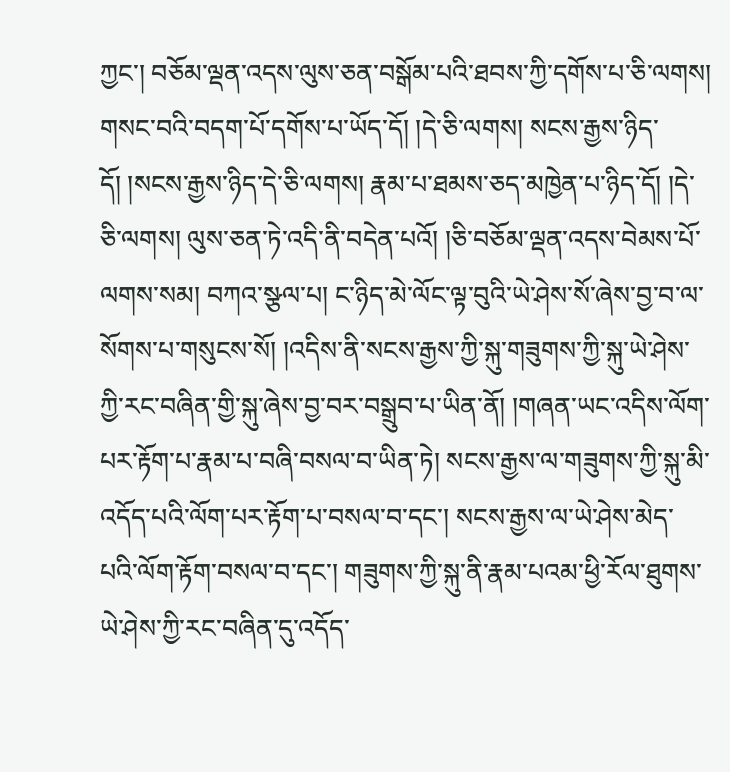ཀྱང་། བཅོམ་ལྡན་འདས་ལུས་ཅན་བསྒོམ་པའི་ཐབས་ཀྱི་དགོས་པ་ཅི་ལགས། གསང་བའི་བདག་པོ་དགོས་པ་ཡོད་དོ། །དེ་ཅི་ལགས། སངས་རྒྱས་ཉིད་དོ། །སངས་རྒྱས་ཉིད་དེ་ཅི་ལགས། རྣམ་པ་ཐམས་ཅད་མཁྱེན་པ་ཉིད་དོ། །དེ་ཅི་ལགས། ལུས་ཅན་ཏེ་འདི་ནི་བདེན་པའོ། །ཅི་བཅོམ་ལྡན་འདས་བེམས་པོ་ལགས་སམ། བཀའ་སྩལ་པ། ང་ཉིད་མེ་ལོང་ལྟ་བུའི་ཡེ་ཤེས་སོ་ཞེས་བྱ་བ་ལ་སོགས་པ་གསུངས་སོ། །འདིས་ནི་སངས་རྒྱས་ཀྱི་སྐུ་གཟུགས་ཀྱི་སྐུ་ཡེ་ཤེས་ཀྱི་རང་བཞིན་གྱི་སྐུ་ཞེས་བྱ་བར་བསྒྲུབ་པ་ཡིན་ནོ། །གཞན་ཡང་འདིས་ལོག་པར་རྟོག་པ་རྣམ་པ་བཞི་བསལ་བ་ཡིན་ཏེ། སངས་རྒྱས་ལ་གཟུགས་ཀྱི་སྐུ་མི་འདོད་པའི་ལོག་པར་རྟོག་པ་བསལ་བ་དང་། སངས་རྒྱས་ལ་ཡེ་ཤེས་མེད་པའི་ལོག་རྟོག་བསལ་བ་དང་། གཟུགས་ཀྱི་སྐུ་ནི་རྣམ་པའམ་ཕྱི་རོལ་ཐུགས་ཡེ་ཤེས་ཀྱི་རང་བཞིན་དུ་འདོད་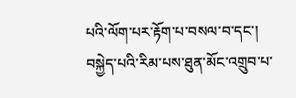པའི་ལོག་པར་རྟོག་པ་བསལ་བ་དང་། བསྐྱེད་པའི་རིམ་པས་ཐུན་མོང་འགྲུབ་པ་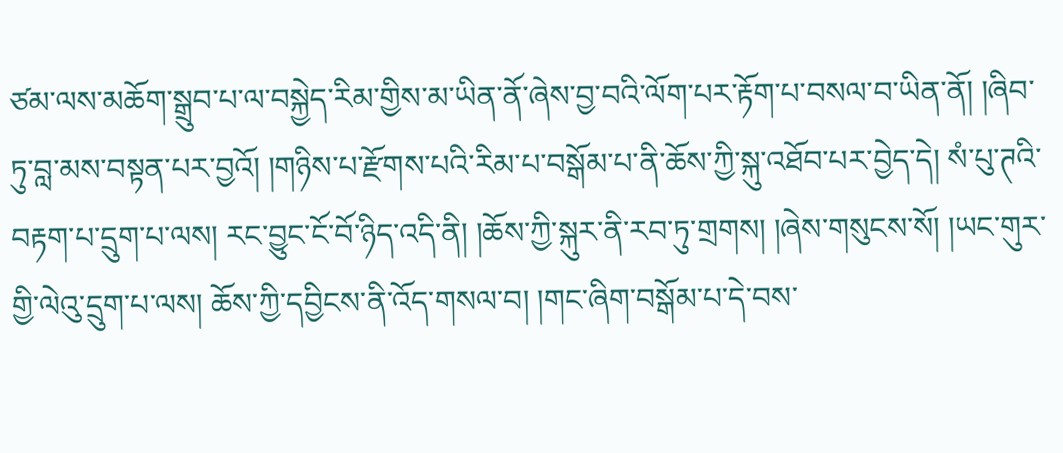ཙམ་ལས་མཆོག་སྒྲུབ་པ་ལ་བསྐྱེད་རིམ་གྱིས་མ་ཡིན་ནོ་ཞེས་བྱ་བའི་ལོག་པར་རྟོག་པ་བསལ་བ་ཡིན་ནོ། །ཞིབ་ཏུ་བླ་མས་བསྟན་པར་བྱའོ། །གཉིས་པ་རྫོགས་པའི་རིམ་པ་བསྒོམ་པ་ནི་ཆོས་ཀྱི་སྐུ་འཐོབ་པར་བྱེད་དེ། སཾ་པུ་ཊའི་བརྟག་པ་དྲུག་པ་ལས། རང་བྱུང་ངོ་བོ་ཉིད་འདི་ནི། །ཆོས་ཀྱི་སྐུར་ནི་རབ་ཏུ་གྲགས། །ཞེས་གསུངས་སོ། །ཡང་གུར་གྱི་ལེའུ་དྲུག་པ་ལས། ཆོས་ཀྱི་དབྱིངས་ནི་འོད་གསལ་བ། །གང་ཞིག་བསྒོམ་པ་དེ་བས་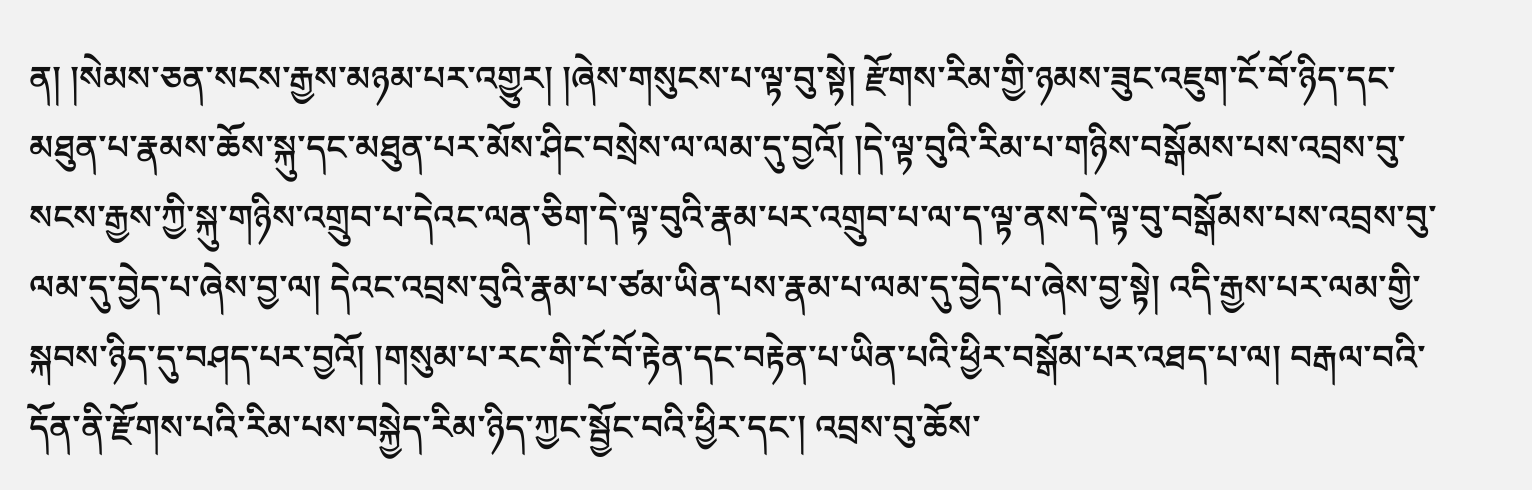ན། །སེམས་ཅན་སངས་རྒྱས་མཉམ་པར་འགྱུར། །ཞེས་གསུངས་པ་ལྟ་བུ་སྟེ། རྫོགས་རིམ་གྱི་ཉམས་ཟུང་འཇུག་ངོ་བོ་ཉིད་དང་མཐུན་པ་རྣམས་ཆོས་སྐུ་དང་མཐུན་པར་མོས་ཤིང་བསྲེས་ལ་ལམ་དུ་བྱའོ། །དེ་ལྟ་བུའི་རིམ་པ་གཉིས་བསྒོམས་པས་འབྲས་བུ་སངས་རྒྱས་ཀྱི་སྐུ་གཉིས་འགྲུབ་པ་དེའང་ལན་ཅིག་དེ་ལྟ་བུའི་རྣམ་པར་འགྲུབ་པ་ལ་ད་ལྟ་ནས་དེ་ལྟ་བུ་བསྒོམས་པས་འབྲས་བུ་ལམ་དུ་བྱེད་པ་ཞེས་བྱ་ལ། དེའང་འབྲས་བུའི་རྣམ་པ་ཙམ་ཡིན་པས་རྣམ་པ་ལམ་དུ་བྱེད་པ་ཞེས་བྱ་སྟེ། འདི་རྒྱས་པར་ལམ་གྱི་སྐབས་ཉིད་དུ་བཤད་པར་བྱའོ། །གསུམ་པ་རང་གི་ངོ་བོ་རྟེན་དང་བརྟེན་པ་ཡིན་པའི་ཕྱིར་བསྒོམ་པར་འཐད་པ་ལ། བརྒལ་བའི་དོན་ནི་རྫོགས་པའི་རིམ་པས་བསྐྱེད་རིམ་ཉིད་ཀྱང་སྦྱོང་བའི་ཕྱིར་དང་། འབྲས་བུ་ཆོས་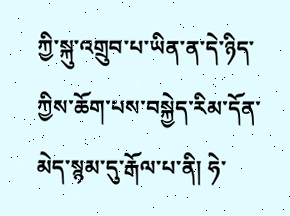ཀྱི་སྐུ་འགྲུབ་པ་ཡིན་ན་དེ་ཉིད་ཀྱིས་ཆོག་པས་བསྐྱེད་རིམ་དོན་མེད་སྙམ་དུ་རྒོལ་པ་ནི། ཧེ་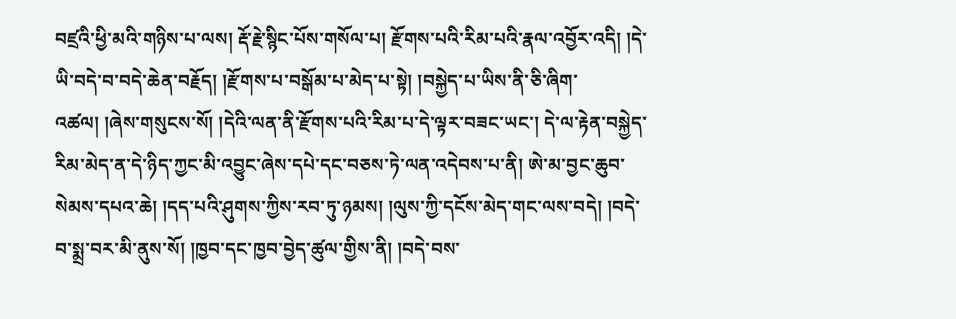བཛྲའི་ཕྱི་མའི་གཉིས་པ་ལས། རྡོ་རྗེ་སྙིང་པོས་གསོལ་པ། རྫོགས་པའི་རིམ་པའི་རྣལ་འབྱོར་འདི། །དེ་ཡི་བདེ་བ་བདེ་ཆེན་བརྗོད། །རྫོགས་པ་བསྒོམ་པ་མེད་པ་སྟེ། །བསྐྱེད་པ་ཡིས་ནི་ཅི་ཞིག་འཚལ། །ཞེས་གསུངས་སོ། །དེའི་ལན་ནི་རྫོགས་པའི་རིམ་པ་དེ་ལྟར་བཟང་ཡང་། དེ་ལ་རྟེན་བསྐྱེད་རིམ་མེད་ན་དེ་ཉིད་ཀྱང་མི་འབྱུང་ཞེས་དཔེ་དང་བཅས་ཏེ་ལན་འདེབས་པ་ནི། ཨེ་མ་བྱང་ཆུབ་སེམས་དཔའ་ཆེ། །དད་པའི་ཤུགས་ཀྱིས་རབ་ཏུ་ཉམས། །ལུས་ཀྱི་དངོས་མེད་གང་ལས་བདེ། །བདེ་བ་སྨྲ་བར་མི་ནུས་སོ། །ཁྱབ་དང་ཁྱབ་བྱེད་ཚུལ་གྱིས་ནི། །བདེ་བས་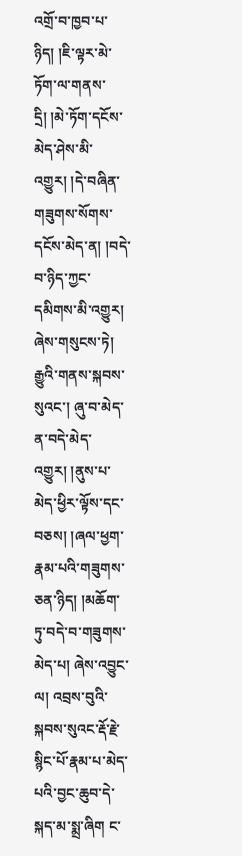འགྲོ་བ་ཁྱབ་པ་ཉིད། །ཇི་ལྟར་མེ་ཏོག་ལ་གནས་དྲི། །མེ་ཏོག་དངོས་མེད་ཤེས་མི་འགྱུར། །དེ་བཞིན་གཟུགས་སོགས་དངོས་མེད་ན། །བདེ་བ་ཉིད་ཀྱང་དམིགས་མི་འགྱུར། ཞེས་གསུངས་ཏེ། རྒྱུའི་གནས་སྐབས་སུའང་། ཞུ་བ་མེད་ན་བདེ་མེད་འགྱུར། །ནུས་པ་མེད་ཕྱིར་ལྟོས་དང་བཅས། །ཞལ་ཕྱག་རྣམ་པའི་གཟུགས་ཅན་ཉིད། །མཆོག་ཏུ་བདེ་བ་གཟུགས་མེད་པ། ཞེས་འབྱུང་ལ། འབྲས་བུའི་སྐབས་སུའང་རྡོ་རྗེ་སྙིང་པོ་རྣམ་པ་མེད་པའི་བྱང་ཆུབ་དེ་སྐད་མ་སྨྲ་ཞིག ང་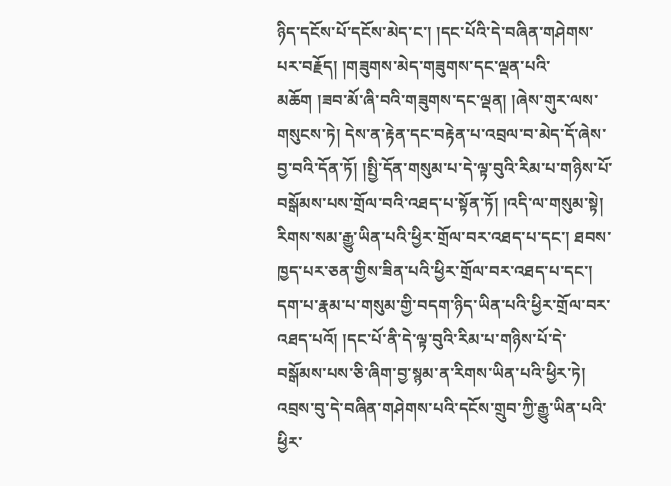ཉིད་དངོས་པོ་དངོས་མེད་ང་། །དང་པོའི་དེ་བཞིན་གཤེགས་པར་བརྗོད། །གཟུགས་མེད་གཟུགས་དང་ལྡན་པའི་མཆོག །ཟབ་མོ་ཞི་བའི་གཟུགས་དང་ལྡན། །ཞེས་གུར་ལས་གསུངས་ཏེ། དེས་ན་རྟེན་དང་བརྟེན་པ་འབྲལ་བ་མེད་དོ་ཞེས་བྱ་བའི་དོན་ཏོ། །སྤྱི་དོན་གསུམ་པ་དེ་ལྟ་བུའི་རིམ་པ་གཉིས་པོ་བསྒོམས་པས་གྲོལ་བའི་འཐད་པ་སྟོན་ཏོ། །འདི་ལ་གསུམ་སྟེ། རིགས་སམ་རྒྱུ་ཡིན་པའི་ཕྱིར་གྲོལ་བར་འཐད་པ་དང་། ཐབས་ཁྱད་པར་ཅན་གྱིས་ཟིན་པའི་ཕྱིར་གྲོལ་བར་འཐད་པ་དང་། དག་པ་རྣམ་པ་གསུམ་གྱི་བདག་ཉིད་ཡིན་པའི་ཕྱིར་གྲོལ་བར་འཐད་པའོ། །དང་པོ་ནི་དེ་ལྟ་བུའི་རིམ་པ་གཉིས་པོ་དེ་བསྒོམས་པས་ཅི་ཞིག་བྱ་སྙམ་ན་རིགས་ཡིན་པའི་ཕྱིར་ཏེ། འབྲས་བུ་དེ་བཞིན་གཤེགས་པའི་དངོས་གྲུབ་ཀྱི་རྒྱུ་ཡིན་པའི་ཕྱིར་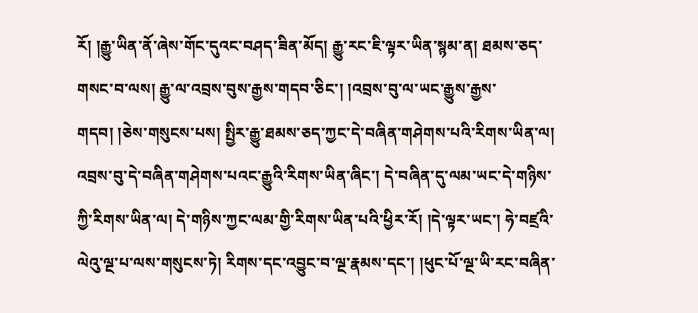རོ། །རྒྱུ་ཡིན་ནོ་ཞེས་གོང་དུའང་བཤད་ཟིན་མོད། རྒྱུ་རང་ཇི་ལྟར་ཡིན་སྙམ་ན། ཐམས་ཅད་གསང་བ་ལས། རྒྱུ་ལ་འབྲས་བུས་རྒྱས་གདབ་ཅིང་། །འབྲས་བུ་ལ་ཡང་རྒྱུས་རྒྱས་གདབ། །ཅེས་གསུངས་པས། སྤྱིར་རྒྱུ་ཐམས་ཅད་ཀྱང་དེ་བཞིན་གཤེགས་པའི་རིགས་ཡིན་ལ། འབྲས་བུ་དེ་བཞིན་གཤེགས་པའང་རྒྱུའི་རིགས་ཡིན་ཞིང་། དེ་བཞིན་དུ་ལམ་ཡང་དེ་གཉིས་ཀྱི་རིགས་ཡིན་ལ། དེ་གཉིས་ཀྱང་ལམ་གྱི་རིགས་ཡིན་པའི་ཕྱིར་རོ། །དེ་ལྟར་ཡང་། ཧེ་བཛྲའི་ལེའུ་ལྔ་པ་ལས་གསུངས་ཏེ། རིགས་དང་འབྱུང་བ་ལྔ་རྣམས་དང་། །ཕུང་པོ་ལྔ་ཡི་རང་བཞིན་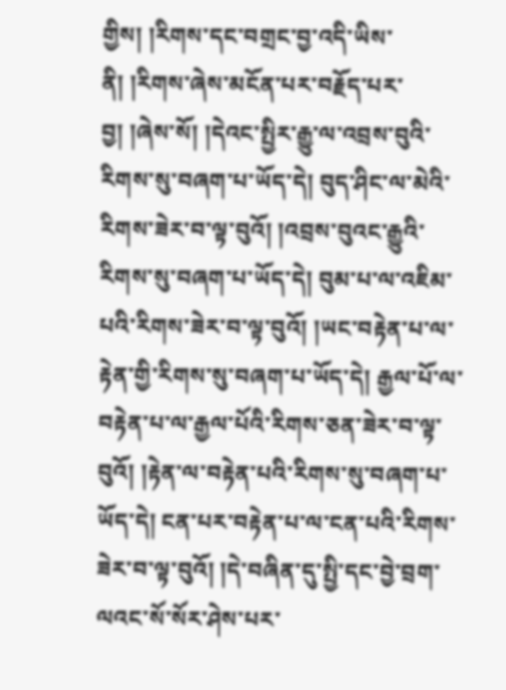གྱིས། །རིགས་དང་བགྲང་བྱ་འདི་ཡིས་ནི། །རིགས་ཞེས་མངོན་པར་བརྗོད་པར་བྱ། །ཞེས་སོ། །དེའང་སྤྱིར་རྒྱུ་ལ་འབྲས་བུའི་རིགས་སུ་བཞག་པ་ཡོད་དེ། བུད་ཤིང་ལ་མེའི་རིགས་ཟེར་བ་ལྟ་བུའོ། །འབྲས་བུའང་རྒྱུའི་རིགས་སུ་བཞག་པ་ཡོད་དེ། བུམ་པ་ལ་འཇིམ་པའི་རིགས་ཟེར་བ་ལྟ་བུའོ། །ཡང་བརྟེན་པ་ལ་རྟེན་གྱི་རིགས་སུ་བཞག་པ་ཡོད་དེ། རྒྱལ་པོ་ལ་བརྟེན་པ་ལ་རྒྱལ་པོའི་རིགས་ཅན་ཟེར་བ་ལྟ་བུའོ། །རྟེན་ལ་བརྟེན་པའི་རིགས་སུ་བཞག་པ་ཡོད་དེ། ངན་པར་བརྟེན་པ་ལ་ངན་པའི་རིགས་ཟེར་བ་ལྟ་བུའོ། །དེ་བཞིན་དུ་སྤྱི་དང་བྱེ་བྲག་ལའང་སོ་སོར་ཤེས་པར་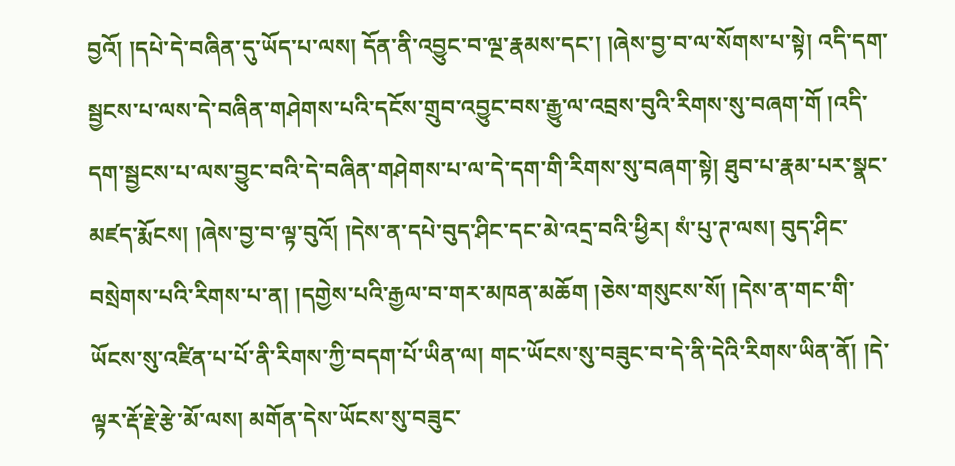བྱའོ། །དཔེ་དེ་བཞིན་དུ་ཡོད་པ་ལས། དོན་ནི་འབྱུང་བ་ལྔ་རྣམས་དང་། །ཞེས་བྱ་བ་ལ་སོགས་པ་སྟེ། འདི་དག་སྦྱངས་པ་ལས་དེ་བཞིན་གཤེགས་པའི་དངོས་གྲུབ་འབྱུང་བས་རྒྱུ་ལ་འབྲས་བུའི་རིགས་སུ་བཞག་གོ །འདི་དག་སྦྱངས་པ་ལས་བྱུང་བའི་དེ་བཞིན་གཤེགས་པ་ལ་དེ་དག་གི་རིགས་སུ་བཞག་སྟེ། ཐུབ་པ་རྣམ་པར་སྣང་མཛད་རྨོངས། །ཞེས་བྱ་བ་ལྟ་བུའོ། །དེས་ན་དཔེ་བུད་ཤིང་དང་མེ་འདྲ་བའི་ཕྱིར། སཾ་པུ་ཊ་ལས། བུད་ཤིང་བསྲེགས་པའི་རིགས་པ་ན། །དགྱེས་པའི་རྒྱལ་བ་གར་མཁན་མཆོག །ཅེས་གསུངས་སོ། །དེས་ན་གང་གི་ཡོངས་སུ་འཛིན་པ་པོ་ནི་རིགས་ཀྱི་བདག་པོ་ཡིན་ལ། གང་ཡོངས་སུ་བཟུང་བ་དེ་ནི་དེའི་རིགས་ཡིན་ནོ། །དེ་ལྟར་རྡོ་རྗེ་རྩེ་མོ་ལས། མགོན་དེས་ཡོངས་སུ་བཟུང་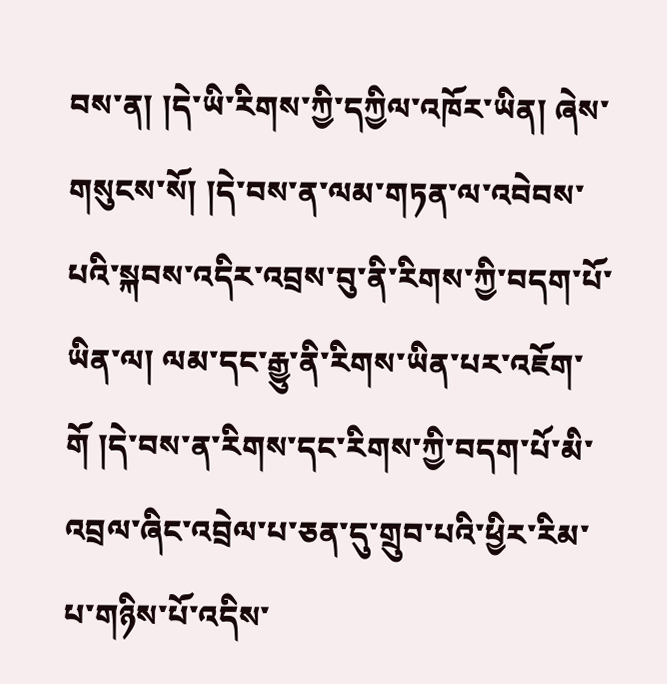བས་ན། །དེ་ཡི་རིགས་ཀྱི་དཀྱིལ་འཁོར་ཡིན། ཞེས་གསུངས་སོ། །དེ་བས་ན་ལམ་གཏན་ལ་འབེབས་པའི་སྐབས་འདིར་འབྲས་བུ་ནི་རིགས་ཀྱི་བདག་པོ་ཡིན་ལ། ལམ་དང་རྒྱུ་ནི་རིགས་ཡིན་པར་འཇོག་གོ །དེ་བས་ན་རིགས་དང་རིགས་ཀྱི་བདག་པོ་མི་འབྲལ་ཞིང་འབྲེལ་པ་ཅན་དུ་གྲུབ་པའི་ཕྱིར་རིམ་པ་གཉིས་པོ་འདིས་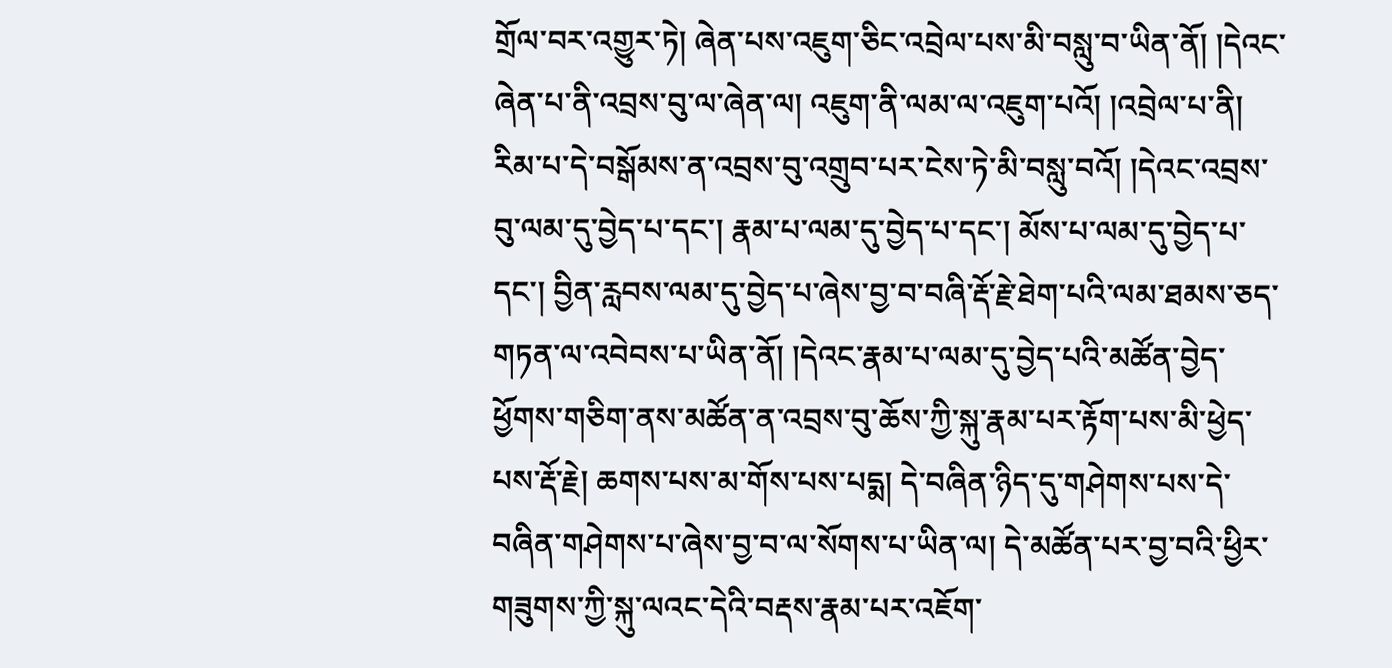གྲོལ་བར་འགྱུར་ཏེ། ཞེན་པས་འཇུག་ཅིང་འབྲེལ་པས་མི་བསླུ་བ་ཡིན་ནོ། །དེའང་ཞེན་པ་ནི་འབྲས་བུ་ལ་ཞེན་ལ། འཇུག་ནི་ལམ་ལ་འཇུག་པའོ། །འབྲེལ་པ་ནི། རིམ་པ་དེ་བསྒོམས་ན་འབྲས་བུ་འགྲུབ་པར་ངེས་ཏེ་མི་བསླུ་བའོ། །དེའང་འབྲས་བུ་ལམ་དུ་བྱེད་པ་དང་། རྣམ་པ་ལམ་དུ་བྱེད་པ་དང་། མོས་པ་ལམ་དུ་བྱེད་པ་དང་། བྱིན་རླབས་ལམ་དུ་བྱེད་པ་ཞེས་བྱ་བ་བཞི་རྡོ་རྗེ་ཐེག་པའི་ལམ་ཐམས་ཅད་གཏན་ལ་འབེབས་པ་ཡིན་ནོ། །དེའང་རྣམ་པ་ལམ་དུ་བྱེད་པའི་མཚོན་བྱེད་ཕྱོགས་གཅིག་ནས་མཚོན་ན་འབྲས་བུ་ཆོས་ཀྱི་སྐུ་རྣམ་པར་རྟོག་པས་མི་ཕྱེད་པས་རྡོ་རྗེ། ཆགས་པས་མ་གོས་པས་པདྨ། དེ་བཞིན་ཉིད་དུ་གཤེགས་པས་དེ་བཞིན་གཤེགས་པ་ཞེས་བྱ་བ་ལ་སོགས་པ་ཡིན་ལ། དེ་མཚོན་པར་བྱ་བའི་ཕྱིར་གཟུགས་ཀྱི་སྐུ་ལའང་དེའི་བརྡས་རྣམ་པར་འཇོག་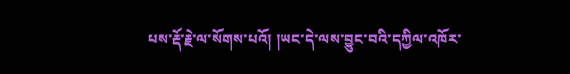པས་རྡོ་རྗེ་ལ་སོགས་པའོ། །ཡང་དེ་ལས་བྱུང་བའི་དཀྱིལ་འཁོར་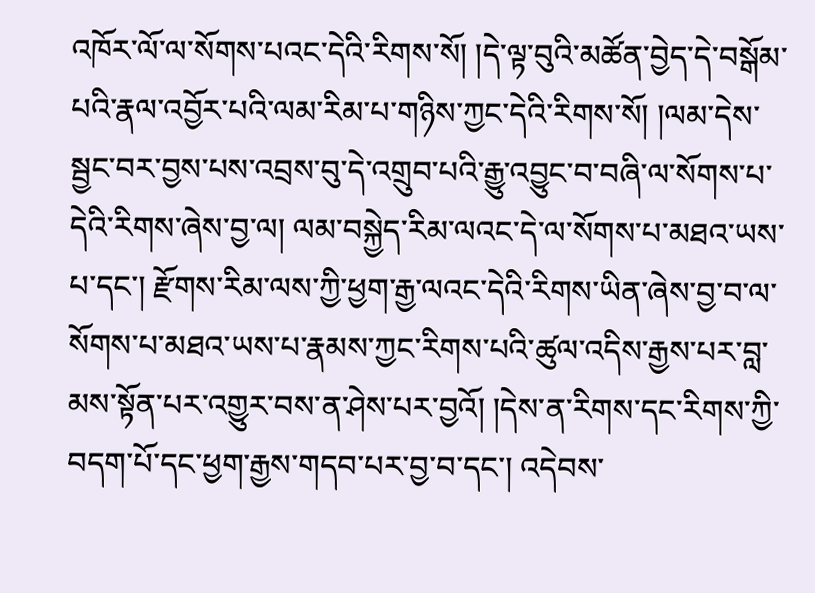འཁོར་ལོ་ལ་སོགས་པའང་དེའི་རིགས་སོ། །དེ་ལྟ་བུའི་མཚོན་བྱེད་དེ་བསྒོམ་པའི་རྣལ་འབྱོར་པའི་ལམ་རིམ་པ་གཉིས་ཀྱང་དེའི་རིགས་སོ། །ལམ་དེས་སྦྱང་བར་བྱས་པས་འབྲས་བུ་དེ་འགྲུབ་པའི་རྒྱུ་འབྱུང་བ་བཞི་ལ་སོགས་པ་དེའི་རིགས་ཞེས་བྱ་ལ། ལམ་བསྐྱེད་རིམ་ལའང་དེ་ལ་སོགས་པ་མཐའ་ཡས་པ་དང་། རྫོགས་རིམ་ལས་ཀྱི་ཕྱག་རྒྱ་ལའང་དེའི་རིགས་ཡིན་ཞེས་བྱ་བ་ལ་སོགས་པ་མཐའ་ཡས་པ་རྣམས་ཀྱང་རིགས་པའི་ཚུལ་འདིས་རྒྱས་པར་བླ་མས་སྟོན་པར་འགྱུར་བས་ན་ཤེས་པར་བྱའོ། །དེས་ན་རིགས་དང་རིགས་ཀྱི་བདག་པོ་དང་ཕྱག་རྒྱས་གདབ་པར་བྱ་བ་དང་། འདེབས་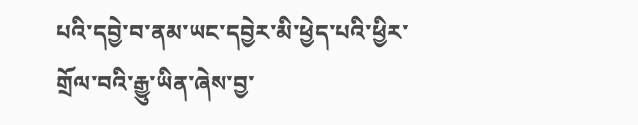པའི་དབྱེ་བ་ནམ་ཡང་དབྱེར་མི་ཕྱེད་པའི་ཕྱིར་གྲོལ་བའི་རྒྱུ་ཡིན་ཞེས་བྱ་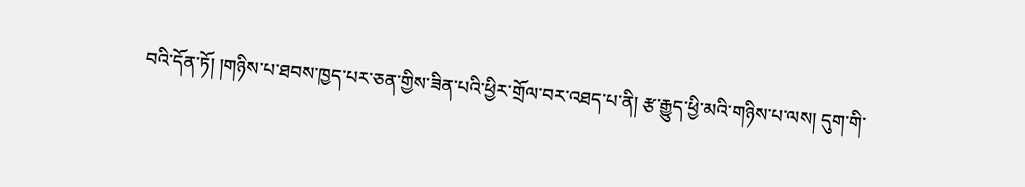བའི་དོན་ཏོ། །གཉིས་པ་ཐབས་ཁྱད་པར་ཅན་གྱིས་ཟིན་པའི་ཕྱིར་གྲོལ་བར་འཐད་པ་ནི། རྩ་རྒྱུད་ཕྱི་མའི་གཉིས་པ་ལས། དུག་གི་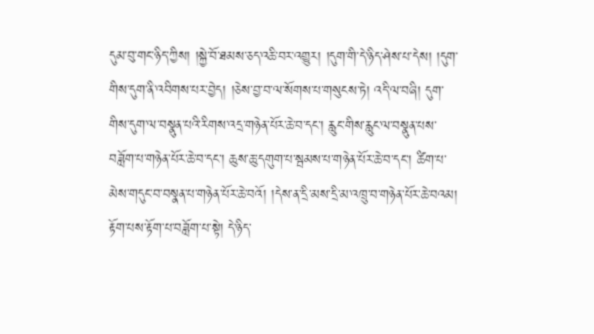དུམ་བུ་གང་ཉིད་ཀྱིས། །སྐྱེ་བོ་ཐམས་ཅད་འཆི་བར་འགྱུར། །དུག་གི་དེ་ཉིད་ཤེས་པ་དེས། །དུག་གིས་དུག་ནི་འབིགས་པར་བྱེད། །ཅེས་བྱ་བ་ལ་སོགས་པ་གསུངས་ཏེ། འདི་ལ་བཞི། དུག་གིས་དུག་ལ་བསྣུན་པའི་རིགས་འདྲ་གཉེན་པོར་ཆེ་བ་དང་། རླུང་གིས་རླུང་ལ་བསྣུན་པས་བཟློག་པ་གཉེན་པོར་ཆེ་བ་དང་། ཆུས་ཆུ་དགུག་པ་སྦམས་པ་གཉེན་པོར་ཆེ་བ་དང་། ཚིག་པ་མེས་གདུང་བ་བསྣན་པ་གཉེན་པོར་ཆེ་བའོ། །དེས་ན་དྲི་མས་དྲི་མ་འཁྲུ་བ་གཉེན་པོར་ཆེ་བའམ། རྟོག་པས་རྟོག་པ་བཟློག་པ་སྟེ། དེ་ཉིད་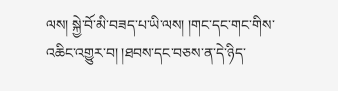ལས། སྐྱེ་བོ་མི་བཟད་པ་ཡི་ལས། །གང་དང་གང་གིས་འཆིང་འགྱུར་བ། །ཐབས་དང་བཅས་ན་དེ་ཉིད་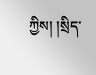ཀྱིས། །སྲིད་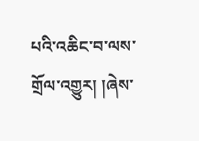པའི་འཆིང་བ་ལས་གྲོལ་འགྱུར། །ཞེས་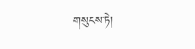གསུངས་ཏེ།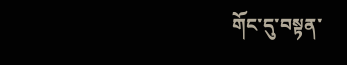གོང་དུ་བསྟན་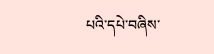པའི་དཔེ་བཞིས་